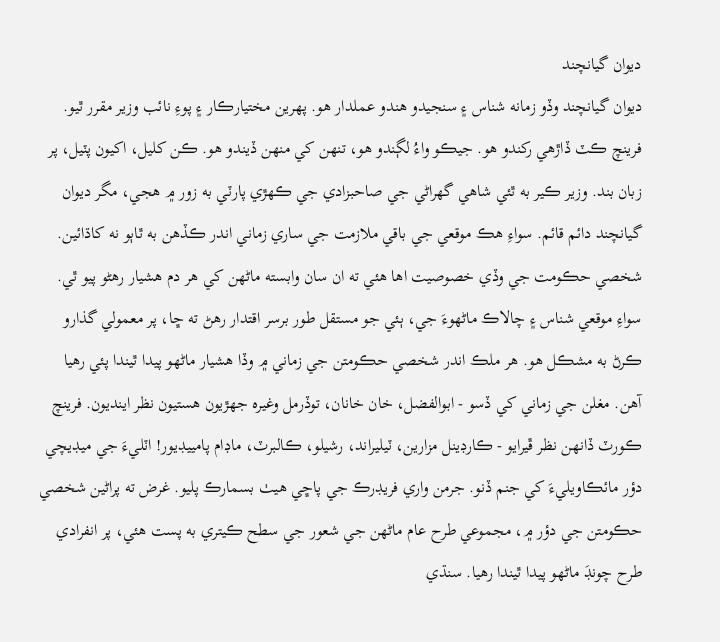ديوان گيانچند
ديوان گيانچند وڏو زمانه شناس ۽ سنجيدو هندو عملدار هو. پهرين مختيارڪار ۽ پوءِ نائب وزير مقرر ٿيو. فرينچ ڪٽ ڏاڙهي رکندو هو. جيڪو واءُ لڳندو هو، تنهن کي منهن ڏيندو هو. ڪن کليل، اکيون پٽيل، پر زبان بند. وزير ڪير به ٿئي شاهي گهراڻي جي صاحبزادي جي ڪهڙي پارٽي به زور ۾ هجي، مگر ديوان گيانچند دائم قائم. سواءِ هڪ موقعي جي باقي ملازمت جي ساري زماني اندر ڪڏهن به ٿاٻو نه کاڌائين. شخصي حڪومت جي وڏي خصوصيت اها هئي ته ان سان وابسته ماڻهن کي هر دم هشيار رهڻو پيو ٿي. سواءِ موقعي شناس ۽ چالاڪ ماڻهوءَ جي، ٻئي جو مستقل طور برسر اقتدار رهڻ ته ڇا، پر معمولي گذارو ڪرڻ به مشڪل هو. هر ملڪ اندر شخصي حڪومتن جي زماني ۾ وڏا هشيار ماڻهو پيدا ٿيندا پئي رهيا آهن. مغلن جي زماني کي ڏسو - ابوالفضل، خان خانان، توڏرمل وغيره جهڙيون هستيون نظر اينديون. فرينچ ڪورٽ ڏانهن نظر ڦيرايو - ڪارڊينل مزارين، ٽيليراند، رشيلو، ڪالبرٽ، ماڊام پامييڊيور! اٽليءَ جي ميڊيچي دؤر مائڪاويليءَ کي جنم ڏنو. جرمن واري فريڊرڪ جي پاڇي هيٺ بسمارڪ پليو. غرض ته پراڻين شخصي حڪومتن جي دؤر ۾، مجموعي طرح عام ماڻهن جي شعور جي سطح ڪيتري به پست هئي، پر انفرادي طرح چونڊَ ماڻهو پيدا ٿيندا رهيا. سنڌي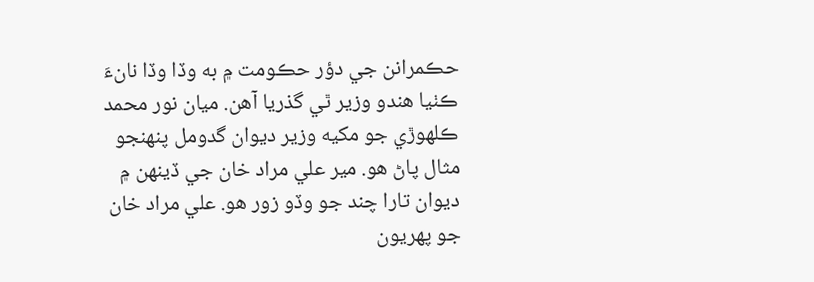حڪمرانن جي دؤر حڪومت ۾ به وڏا وڏا نانءَ ڪٺيا هندو وزير ٿي گذريا آهن. ميان نور محمد ڪلهوڙي جو مکيه وزير ديوان گدومل پنهنجو مثال پاڻ هو. مير علي مراد خان جي ڏينهن ۾ ديوان تارا چند جو وڏو زور هو. علي مراد خان جو پهريون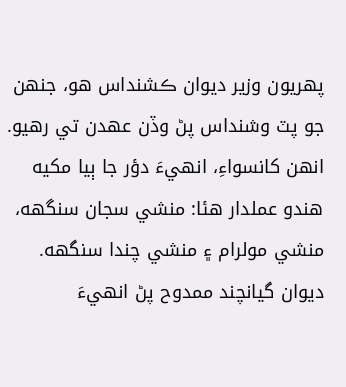پهريون وزير ديوان ڪشنداس هو، جنهن جو پٽ وشنداس پڻ وڏن عهدن تي رهيو. انهن کانسواءِ، انهيءَ دؤر جا ٻيا مکيه هندو عملدار هئا: منشي سجان سنگهه، منشي مولرام ۽ منشي چندا سنگهه. ديوان گيانچند ممدوح پڻ انهيءَ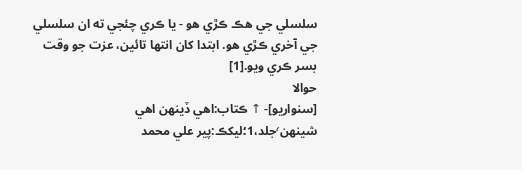سلسلي جي هڪ ڪڙي هو - يا ڪري چئجي ته ان سلسلي جي آخري ڪڙي هو. ابتدا کان انتها تائين، عزت جو وقت بسر ڪري ويو.[1]
حوالا
[سنواريو]- ↑ ڪتاب:اھي ڏينھن اھي شينھن٬جلد،1؛ليکڪ:پير علي محمد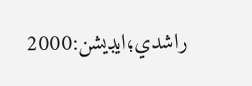راشدي؛ايڊيشن:2000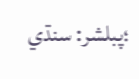؛پبلشر: سنڌي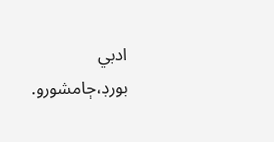ادبي بورڊ،ڄامشورو.